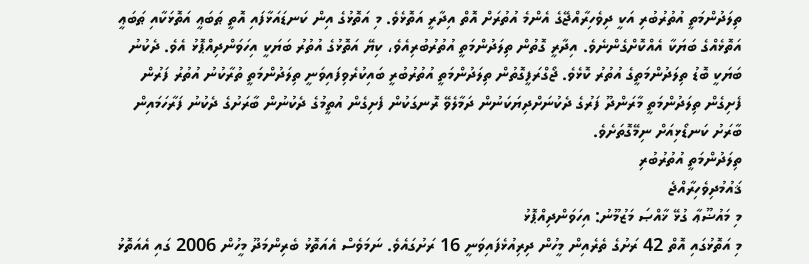ތިލަދުންމަތީ އުތުރުބުރި އަކީ ދިވެހިރާއްޖޭގެ އެންމެ އުތުރަށް އޮތް އިދާރީ އަތޮޅެވެ. މި އަތޮޅުގެ އިން ކަނޑައަޅާފައި އޮތީ ޠަބަޢީ އަތޮޅަކާއި ޠަބަޢީ އަތޮޅެއްގެ ބަޔަކާ އެއްކޮށްގެންނެވެ. އިދާރީ ގޮތުން ތިލަދުންމަތީ އުތުރުބުރިއެވެ، ކިޔޭ އަތޮޅުގެ އުތުރު ބަޔަކީ އިހަވަންދިއްޕޮޅު އެވެ. ދެކުނު ބަޔަކީ ބޮޑު ތިލަދުންމަތީގެ އުތުރު ކޮޅެވެ. ޖޯގްރަފީގޮތުން ތިލަދުންމަތީ އުތުރުބުރީ ބައިކުރެވިފައިވަނީ ތިލަދުންމަތީ ތުރާކުނު އުތުރު ފަރުން ފެށިގެން ތިލަދުންމަތީ މާރަންދޫ ފަރުގެ ދެކުނަށްދިޔަކަނުން ދަމާލެވޭ ރޮނގަކުން ފެށިގެން އުތީމުގެ ދެކުނުން ބާރަށުގެ ދެކުނު ފަރާހަމައިން ބާރަށު ކަނޑޯޅިއަށް ނިމޭގޮތަށެވެ.
ތިލަދުންމަތީ އުތުރުބުރި
ޤައުމުދިވެހިރާއްޖެ
މި މައުޟޫޢާ ގުޅޭ ޚާއްޞަ މަޒުމޫނު: އިހަވަންދިއްޕޮޅު
މި އަތޮޅުގައި އޮތް 42 ރަށުގެ ތެރެއިން މީހުން ދިރިއުޅެފައިވަނީ 16 ރަށުގައެވެ. ނަމަވެސް އެއަތޮޅު ބެރިންމަދޫ މީހުން 2006 ގައި އެއަތޮޅު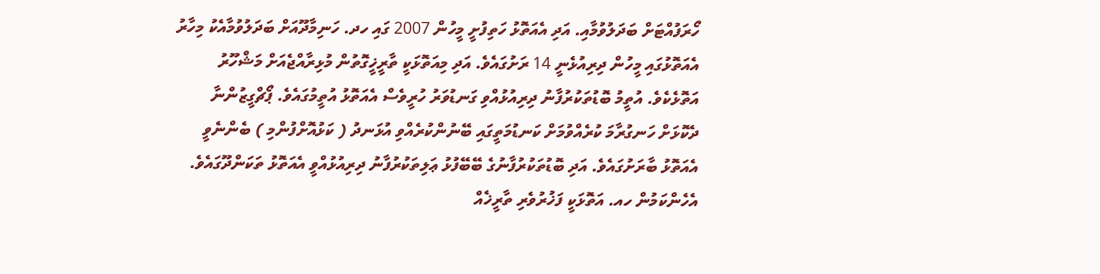ހޯރަފުއްޓަށް ބަދަލުވުމާއި. އަދި އެއަތޮޅު ހަތިފުށީ މީހުން 2007 ގައި ހދ. ހަނިމާދޫއަށް ބަދަލުވުމާއެކު މިހާރު އެއަތޮޅުގައި މީހުން ދިރިއުޅެނީ 14 ރަށުގައެވެ. އަދި މިއަތޮޅަކީ ތާރީޚީގޮތުން މުޅިރާއްޖެއަށް މަޝްހޫރު އަތޮޅެކެވެ. އުތީމު ބޮޑުތަކުރުފާނު ދިރިއުޅުއްވި ގަނޑުވަރު ހުރީވެސް އެއަތޮޅު އުތީމުގައެވެ. ޕޯޗްގީޒުންނާ ދެކޮޅަށް ހަނގުރާމަ ކުރެއްވުމަށް ކަނޑުމަތީގައި ބޭނުންކުރެއްވި އުޅަނދު ( ކަޅުއޮށްފުންމި ) ބެންނެވީ އެއަތޮޅު ބާރަށުގައެވެ. އަދި ބޮޑުތަކުރުފާނުގެ ބޭބޭފުޅު ޢަލިތަކުރުފާނު ދިރިއުޅުއްވީ އެއަތޮޅު ތަކަންދޫގައެވެ. އެހެންކަމުން ހއ. އަތޮޅަކީ ފަޚުރުވެރި ތާރީޚެއް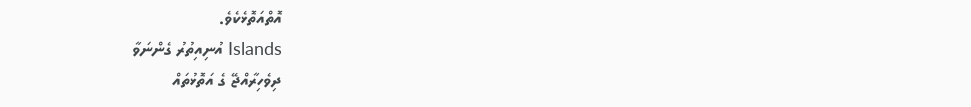އޮތްއަތޮޅެކެވެ.
Islands އުނިއިތުރު ގެންނަވާ
ދިވެހިރާއްޖޭ ގެ އަތޮޅުތައް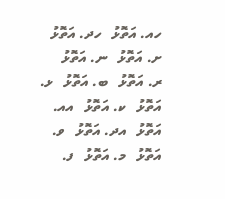ހއ. އަތޮޅު   ހދ. އަތޮޅު   ށ. އަތޮޅު   ނ. އަތޮޅު   ރ. އަތޮޅު   ބ. އަތޮޅު   ޅ. އަތޮޅު   ކ. އަތޮޅު   އއ. އަތޮޅު   އދ. އަތޮޅު   ވ. އަތޮޅު   މ. އަތޮޅު   ފ.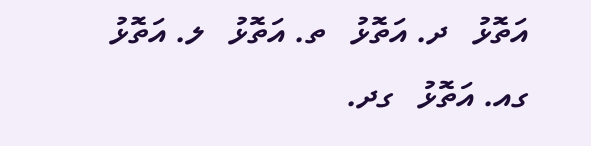އަތޮޅު   ދ. އަތޮޅު   ތ. އަތޮޅު   ލ. އަތޮޅު   ގއ. އަތޮޅު   ގދ.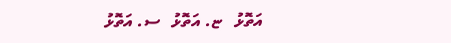އަތޮޅު   ޏ. އަތޮޅު   ސ. އަތޮޅު